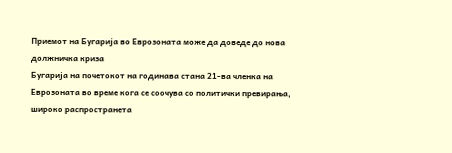Приемот на Бугарија во Еврозоната може да доведе до нова должничка криза
Бугарија на почетокот на годинава стана 21-ва членка на Еврозоната во време кога се соочува со политички превирања, широко распространета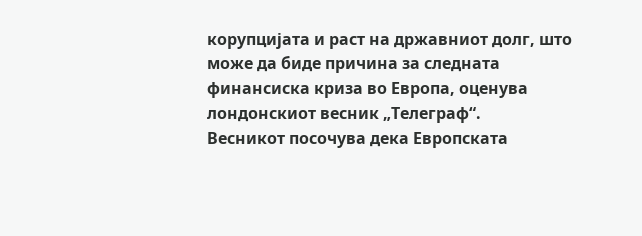корупцијата и раст на државниот долг, што може да биде причина за следната финансиска криза во Европа, оценува лондонскиот весник „Телеграф“.
Весникот посочува дека Европската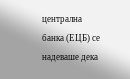централна банка (ЕЦБ) се надеваше дека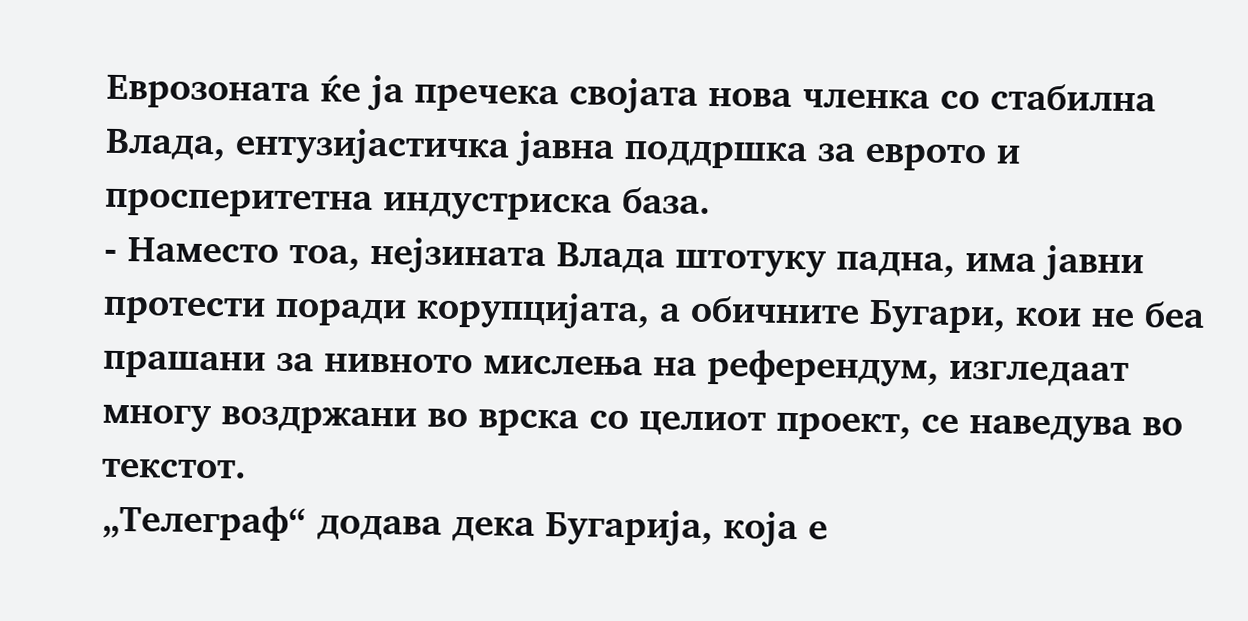Еврозоната ќе ја пречека својата нова членка со стабилна Влада, ентузијастичка јавна поддршка за еврото и просперитетна индустриска база.
- Наместо тоа, нејзината Влада штотуку падна, има јавни протести поради корупцијата, а обичните Бугари, кои не беа прашани за нивното мислења на референдум, изгледаат многу воздржани во врска со целиот проект, се наведува во текстот.
„Телеграф“ додава дека Бугарија, која е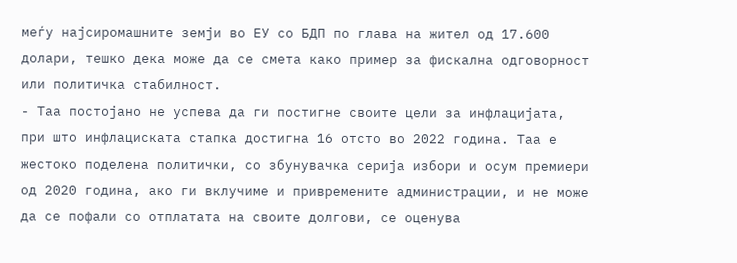меѓу најсиромашните земји во ЕУ со БДП по глава на жител од 17.600 долари, тешко дека може да се смета како пример за фискална одговорност или политичка стабилност.
- Таа постојано не успева да ги постигне своите цели за инфлацијата, при што инфлациската стапка достигна 16 отсто во 2022 година. Таа е жестоко поделена политички, со збунувачка серија избори и осум премиери од 2020 година, ако ги вклучиме и привремените администрации, и не може да се пофали со отплатата на своите долгови, се оценува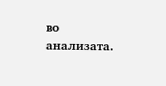во анализата.